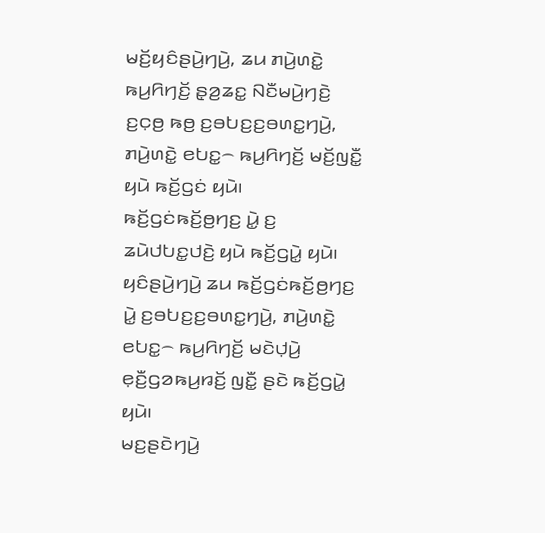ꤗꤢꤩ꤬ꤟꤢꤨꤔꤣꤧ꤬ꤚꤣꤧ꤬, ꤘꤣ ꤊꤣꤧ꤬ꤛꤢꤧ꤭ ꤒꤣ꤬ꤖꤚꤢꤩ꤬ ꤔ꤫ꤤ꤬ꤘꤢ꤭ ꤡꤢꤪꤗꤣꤧ꤬ꤚꤢꤧ꤬ ꤢ꤬ꤍ꤫ꤥ꤬ ꤒꤥ꤬ ꤢ꤬ꤋꤝꤢ꤬ꤢ꤬ꤋꤛꤢ꤭ꤚꤣꤧ꤬, ꤊꤣꤧ꤬ꤛꤢꤧ꤭ ꤕꤝꤢ꤭꤮ ꤒꤣ꤬ꤖꤚꤢꤩ꤬ ꤗꤢꤩ꤬ꤜꤢꤪ꤭ ꤟꤣꤧ ꤒꤢꤩ꤬ꤞꤢꤦ ꤟꤣꤧ꤯ ꤒꤢꤩ꤬ꤞꤢꤦꤒꤢꤩ꤬ꤥ꤬ꤚꤢ꤬ ꤣꤧ꤭ ꤢ꤬ ꤘꤣꤧꤓꤝꤢ꤭ꤓꤢꤧ꤬ ꤟꤣꤧ ꤒꤢꤩ꤬ꤞꤣꤧ꤭ ꤟꤣꤧ꤯ ꤟꤢꤨꤔꤣꤧ꤬ꤚꤣꤧ꤬ ꤘꤣ ꤒꤢꤩ꤬ꤞꤢꤦꤒꤢꤩ꤬ꤥ꤬ꤚꤢ꤬ ꤣꤧ꤭ ꤢ꤬ꤋꤝꤢ꤬ꤢ꤬ꤋꤛꤢ꤭ꤚꤣꤧ꤬, ꤊꤣꤧ꤬ꤛꤢꤧ꤭ ꤕꤝꤢ꤭꤮ ꤒꤣ꤬ꤖꤚꤢꤩ꤬ ꤗꤢꤧꤓ꤫ꤣꤧ꤬ ꤕ꤫ꤢꤪ꤬ꤞꤤꤒꤣ꤬ꤙꤢꤩ꤬ ꤜꤢꤪ꤭ ꤔꤢꤧ ꤒꤢꤩ꤬ꤞꤣꤧ꤭ ꤟꤣꤧ꤯
ꤗꤢ꤬ꤔꤢꤧꤚꤣꤧ꤬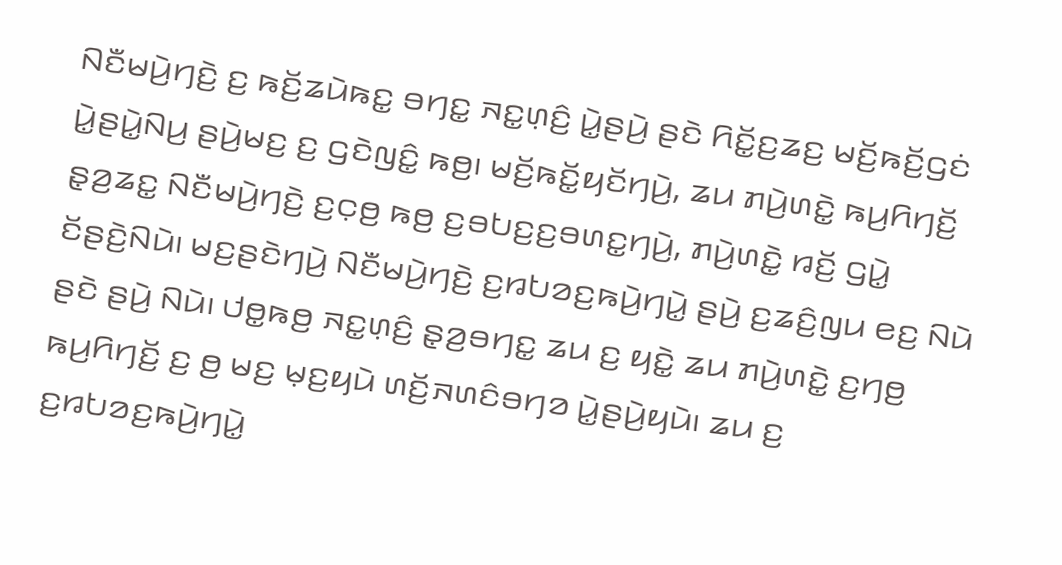ꤡꤢꤪꤗꤣꤧ꤬ꤚꤢꤧ꤬ ꤢ꤬ ꤒꤢꤩ꤬ꤘꤣꤧꤒꤢ꤭ ꤋꤚꤢ꤭ ꤏꤢ꤭ꤛ꤫ꤢꤨ꤬ ꤣꤧ꤭ꤔꤣꤧ꤬ ꤔꤢꤧ ꤖꤢꤩ꤭ꤢ꤬ꤘꤢ꤬ ꤗꤢꤩ꤬ꤒꤢꤩ꤬ꤞꤢꤦ ꤣꤧ꤭ꤔꤣꤧ꤭ꤡꤣ꤬ ꤔꤣꤧ꤬ꤗꤢ꤬ ꤢ꤬ ꤞꤢꤧꤜꤢꤨ꤭ ꤒꤥ꤬꤯ ꤗꤢꤩ꤬ꤒꤢꤩ꤭ꤟꤢꤩꤚꤣꤧ꤬, ꤘꤣ ꤊꤣꤧ꤬ꤛꤢꤧ꤭ ꤒꤣ꤬ꤖꤚꤢꤩ꤬ ꤔ꤫ꤤ꤬ꤘꤢ꤭ ꤡꤢꤪꤗꤣꤧ꤬ꤚꤢꤧ꤬ ꤢ꤬ꤍ꤫ꤥ꤬ ꤒꤥ꤬ ꤢ꤬ꤋꤝꤢ꤬ꤢ꤬ꤋꤛꤢ꤭ꤚꤣꤧ꤬, ꤊꤣꤧ꤬ꤛꤢꤧ꤭ ꤙꤢꤩ꤬ ꤞꤣꤧ꤭ ꤢꤩꤔꤢꤧ꤬ꤡꤣꤧ꤯ ꤗꤢ꤬ꤔꤢꤧꤚꤣꤧ꤬ ꤡꤢꤪꤗꤣꤧ꤬ꤚꤢꤧ꤬ ꤢ꤬ꤙꤝꤤꤢ꤬ꤒꤣꤧ꤬ꤚꤣꤧ꤭ ꤔꤣꤧ꤬ ꤢ꤬ꤘꤢꤨ꤬ꤜꤣ ꤕꤢ꤬ ꤡꤣꤧ ꤔꤢꤧ ꤔꤣꤧ꤬ ꤡꤣꤧ꤯ ꤓꤥ꤭ꤒꤥ꤬ ꤏꤢ꤭ꤛ꤫ꤢꤨ꤬ ꤔ꤫ꤤ꤬ꤋꤚꤢ꤭ ꤘꤣ ꤢ꤬ ꤟꤢꤧ꤭ ꤘꤣ ꤊꤣꤧ꤬ꤛꤢꤧ꤭ ꤢ꤬ꤚꤥ꤬ ꤒꤣ꤬ꤖꤚꤢꤩ꤬ ꤢ꤬ ꤥ꤬ ꤗꤢ꤬ ꤗ꤫ꤢ꤬ꤟꤣꤧ ꤛꤢꤩ꤬ꤏꤛꤢꤨꤋꤚꤤ ꤣꤧ꤭ꤔꤣꤧ꤬ꤟꤣꤧ꤯ ꤘꤣ ꤢ꤬ ꤢ꤬ꤙꤝꤤꤢ꤬ꤒꤣꤧ꤬ꤚꤣꤧ꤭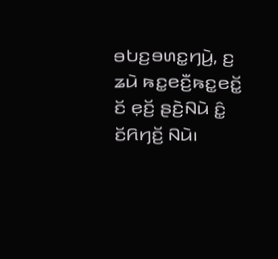ꤋꤝꤢ꤬ꤋꤛꤢ꤭ꤚꤣꤧ꤬, ꤢ꤬ ꤘꤣꤧ ꤒꤢ꤭ꤕꤢꤪ꤬ꤒꤢ꤭ꤕꤢꤩ꤭ ꤢꤩ ꤕ꤫ꤢꤩ꤬ ꤔꤢꤧ꤬ꤡꤣꤧ ꤢꤨ꤭ ꤢꤩꤖꤚꤢꤩ꤬ ꤡꤣꤧ꤯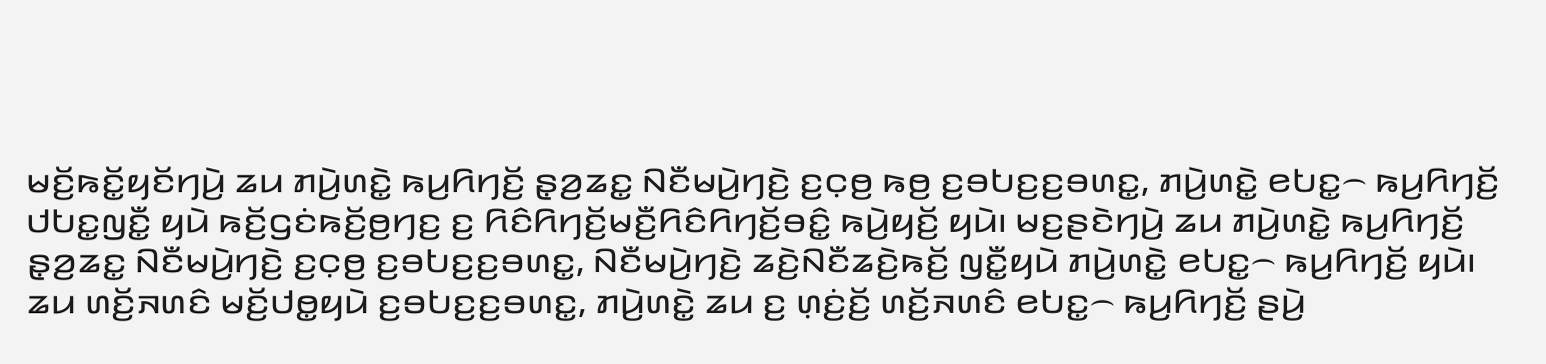ꤗꤢꤩ꤬ꤒꤢꤩ꤭ꤟꤢꤩꤚꤣꤧ꤬ ꤘꤣ ꤊꤣꤧ꤬ꤛꤢꤧ꤭ ꤒꤣ꤬ꤖꤚꤢꤩ꤬ ꤔ꤫ꤤ꤬ꤘꤢ꤭ ꤡꤢꤪꤗꤣꤧ꤬ꤚꤢꤧ꤬ ꤢ꤬ꤍ꤫ꤥ꤬ ꤒꤥ꤬ ꤢ꤬ꤋꤝꤢ꤬ꤢ꤬ꤋꤛꤢ꤭, ꤊꤣꤧ꤬ꤛꤢꤧ꤭ ꤕꤝꤢ꤭꤮ ꤒꤣ꤬ꤖꤚꤢꤩ꤬ ꤓꤝꤢ꤭ꤜꤢꤪ꤭ ꤟꤣꤧ ꤒꤢꤩ꤬ꤞꤢꤦꤒꤢꤩ꤬ꤥ꤬ꤚꤢ꤬ ꤢ꤬ ꤖꤢꤨꤖꤚꤢꤩ꤬ꤗꤢꤪ꤬ꤖꤢꤨꤖꤚꤢꤩ꤬ꤋꤢꤨ꤭ ꤒꤣꤧ꤬ꤟꤢꤩ꤬ ꤟꤣꤧ꤯ ꤗꤢ꤬ꤔꤢꤧꤚꤣꤧ꤬ ꤘꤣ ꤊꤣꤧ꤬ꤛꤢꤧ꤭ ꤒꤣ꤬ꤖꤚꤢꤩ꤬ ꤔ꤫ꤤ꤬ꤘꤢ꤭ ꤡꤢꤪꤗꤣꤧ꤬ꤚꤢꤧ꤬ ꤢ꤬ꤍ꤫ꤥ꤬ ꤢ꤬ꤋꤝꤢ꤬ꤢ꤬ꤋꤛꤢ꤭, ꤡꤢꤪꤗꤣꤧ꤬ꤚꤢꤧ꤬ ꤘꤢꤧ꤬ꤡꤢꤪꤘꤢꤧ꤬ꤒꤢꤩ꤬ ꤜꤢꤪ꤭ꤟꤣꤧ ꤊꤣꤧ꤬ꤛꤢꤧ꤭ ꤕꤝꤢ꤭꤮ ꤒꤣ꤬ꤖꤚꤢꤩ꤬ ꤟꤣꤧ꤯
ꤘꤣ ꤛꤢꤩ꤬ꤏꤛꤢꤨ ꤗꤢꤩ꤬ꤓꤥ꤭ꤟꤣꤧ ꤢ꤬ꤋꤝꤢ꤬ꤢ꤬ꤋꤛꤢ꤭, ꤊꤣꤧ꤬ꤛꤢꤧ꤭ ꤘꤣ ꤢ꤬ ꤛ꤫ꤢꤦ꤬ꤢꤩ꤬ ꤛꤢꤩ꤬ꤏꤛꤢꤨ ꤕꤝꤢ꤭꤮ ꤒꤣ꤬ꤖꤚꤢꤩ꤬ ꤔꤣꤧ꤬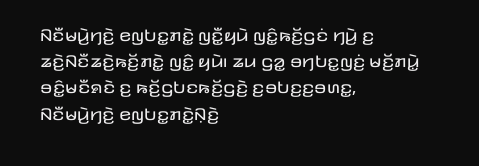ꤡꤢꤪꤗꤣꤧ꤬ꤚꤢꤧ꤬ ꤕꤜꤝꤢ꤭ꤊꤢꤧ꤭ ꤜꤢꤪ꤭ꤟꤣꤧ ꤜꤢꤨ꤭ꤒꤢꤩ꤬ꤞꤢꤦ ꤚꤣꤧ꤬ ꤢ꤬ ꤘꤢꤧ꤬ꤡꤢꤪꤘꤢꤧ꤬ꤒꤢꤩ꤬ꤊꤢꤧ꤭ ꤜꤢꤨ꤭ ꤟꤣꤧ꤯ ꤘꤣ ꤞꤤ꤭ ꤋꤚꤝꤢ꤭ꤜꤢꤦ꤬ ꤗꤢꤩ꤬ꤊꤣꤧ꤭ ꤋꤢꤨ꤭ꤗꤢꤪꤎꤢꤧ ꤢ꤬ ꤒꤢꤩ꤬ꤞꤝꤢꤒꤢꤩ꤬ꤞꤢꤧ꤬ ꤢ꤬ꤋꤝꤢ꤬ꤢ꤬ꤋꤛꤢ꤭, ꤡꤢꤪꤗꤣꤧ꤬ꤚꤢꤧ꤬ ꤕꤜꤝꤢ꤭ꤊꤢꤧ꤭ꤡ꤫ꤢꤧ꤬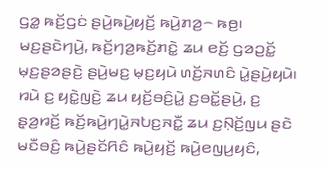ꤞꤤ꤭ ꤒꤢꤩ꤬ꤞꤢꤦ ꤔꤣꤧ꤬ꤒꤣꤧ꤬ꤟꤢꤩ꤬ ꤒꤣꤧ꤬ꤊꤤ꤬꤮ ꤒꤥ꤬꤯
ꤗꤢ꤬ꤔꤢꤧꤚꤣꤧ꤬, ꤒꤢꤩ꤬ꤚꤤ꤬ꤒꤢꤩ꤬ꤊꤢꤧ꤭ ꤘꤣ ꤕꤢꤩ꤬ ꤞꤤꤑꤢꤩ꤭ ꤗ꤫ꤢ꤬ꤔꤤꤔꤢꤧ꤬ ꤔꤣꤧ꤬ꤗꤢ꤬ ꤗ꤫ꤢ꤬ꤟꤣꤧ ꤛꤢꤩ꤬ꤏꤛꤢꤨ ꤣꤧ꤭ꤔꤣꤧ꤬ꤟꤣꤧ꤯ ꤙꤣꤧ ꤢ꤬ ꤟꤢꤧ꤭ꤜꤢꤧ꤬ ꤘꤣ ꤟꤢꤩ꤬ꤋꤢꤨ꤬ꤣꤧ꤭ ꤢ꤬ꤋꤢꤩ꤭ꤔꤣꤧ꤬, ꤢ꤬ ꤔ꤫ꤤ꤬ꤙꤢꤩ꤬ ꤒꤢꤩ꤬ꤒꤣꤧ꤬ꤚꤣꤧ꤭ꤏꤝꤢ꤬ꤏꤢꤪ꤭ ꤘꤣ ꤢ꤬ꤡ꤫ꤢꤩ꤬ꤜꤣ ꤔꤢꤧ ꤗꤢꤪꤋꤢꤨ꤬ ꤒꤣꤧ꤬ꤔꤢꤩꤖꤢꤨ ꤒꤣꤧ꤬ꤟꤢꤩ꤬ ꤒꤣꤧ꤬ꤕꤜꤣ꤬ꤟꤢꤨ,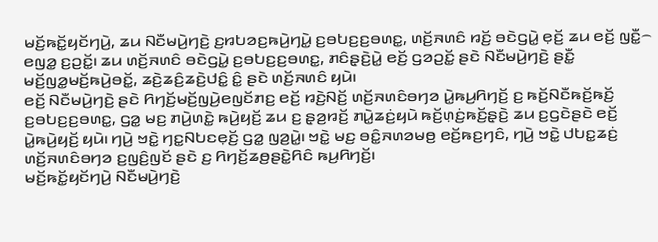ꤗꤢꤩ꤬ꤒꤢꤩ꤭ꤟꤢꤩꤚꤣꤧ꤬, ꤘꤣ ꤡꤢꤪꤗꤣꤧ꤬ꤚꤢꤧ꤬ ꤢ꤬ꤙꤝꤤꤢ꤬ꤒꤣꤧ꤬ꤚꤣꤧ꤭ ꤢ꤬ꤋꤝꤢ꤬ꤢ꤬ꤋꤛꤢ꤭, ꤛꤢꤩ꤬ꤏꤛꤢꤨ ꤙꤢꤩ꤬ ꤋꤢꤧꤞꤣꤧ꤭ ꤕ꤫ꤢꤩ꤬ ꤘꤣ ꤕꤢꤩ꤬ ꤜꤢꤪ꤭꤮ ꤕꤜꤤ꤭ ꤢ꤬ꤑꤢꤩ꤭꤯ ꤘꤣ ꤛꤢꤩ꤬ꤏꤛꤢꤨ ꤋꤢꤧꤞꤣꤧ꤭ ꤢ꤬ꤋꤝꤢ꤬ꤢ꤬ꤋꤛꤢ꤭, ꤊꤢꤨꤔ꤫ꤢꤧ꤬ꤣꤧ꤭ ꤕꤢꤩ꤬ ꤞꤤꤑꤢꤩ꤭ ꤔꤢꤧ ꤡꤢꤪꤗꤣꤧ꤬ꤚꤢꤧ꤬ ꤔꤢꤪ꤭ ꤗꤢꤩ꤬ꤜꤤ꤭ꤗꤢꤩ꤬ꤒꤣꤧ꤬ꤋꤢꤩ꤭, ꤘꤢꤧ꤬ꤘꤢꤨ꤬ꤘꤢꤧ꤬ꤓꤢꤨ꤭ ꤢꤨ꤭ ꤔꤢꤧ ꤛꤢꤩ꤬ꤏꤛꤢꤨ ꤟꤣꤧ꤯
ꤕꤢꤩ꤬ ꤡꤢꤪꤗꤣꤧ꤬ꤚꤢꤧ꤬ ꤔꤢꤧ ꤖꤚꤢꤩ꤬ꤗꤢꤩ꤬ꤜꤣꤧ꤬ꤕꤜꤢꤩꤊꤢ꤬ ꤕꤢꤩ꤬ ꤙꤢꤧ꤬ꤡꤢꤩ꤬ ꤛꤢꤩ꤬ꤏꤛꤢꤨꤋꤚꤤ ꤣꤧ꤭ꤒꤣ꤬ꤖꤚꤢꤩ꤬ ꤢ꤬ ꤒꤢꤩ꤬ꤡꤢꤪꤒꤢꤩ꤬ꤒꤢꤩ꤬ ꤢ꤬ꤋꤝꤢ꤬ꤢ꤬ꤋꤛꤢ꤭, ꤞꤤ꤭ ꤗꤢ꤬ ꤊꤣꤧ꤬ꤛꤢꤧ꤭ ꤒꤣꤧ꤬ꤟꤢꤩ꤬ ꤘꤣ ꤢ꤬ ꤔ꤫ꤤ꤬ꤙꤢꤩ꤬ ꤊꤣꤧ꤭ꤘꤢꤦ꤬ꤟꤣꤧ ꤒꤢꤩ꤬ꤛ꤫ꤢꤦ꤬ꤒꤢꤩ꤬ꤔ꤫ꤢꤧ꤬ ꤘꤣ ꤢ꤬ꤞꤢꤧꤔꤢꤧ ꤕꤢꤩ꤬ ꤣꤧ꤭ꤒꤣꤧ꤬ꤟꤢꤩ꤬ ꤟꤣꤧ꤯ ꤚꤣꤧ꤬ ꤠꤢꤧ꤭ ꤚꤢ꤭ꤡꤝꤢꤕ꤫ꤢꤩ꤬ ꤞꤤ꤭ ꤜꤤ꤬ꤣꤧ꤭꤯ ꤠꤢꤧ꤭ ꤗꤢ꤬ ꤋꤢꤨ꤭ꤏꤛꤤꤗꤥ꤬ ꤕꤢꤩ꤬ꤒꤢ꤬ꤚꤢꤨ, ꤚꤣꤧ꤬ ꤠꤢꤧ꤭ ꤓꤝꤢ꤭ꤘꤢꤦ꤬ ꤛꤢꤩ꤬ꤏꤛꤢꤨꤋꤚꤤ ꤢ꤬ꤜꤢꤨ꤬ꤜꤢꤩ ꤔꤢꤧ ꤢ꤬ ꤖꤚꤢꤩ꤬ꤘꤥ꤬ꤔꤢꤧ꤭ꤖꤢꤨ ꤒꤣ꤬ꤖꤚꤢꤩ꤬꤯
ꤗꤢꤩ꤬ꤒꤢꤩ꤭ꤟꤢꤩꤚꤣꤧ꤬ ꤡꤢꤪꤗꤣꤧ꤬ꤚꤢꤧ꤬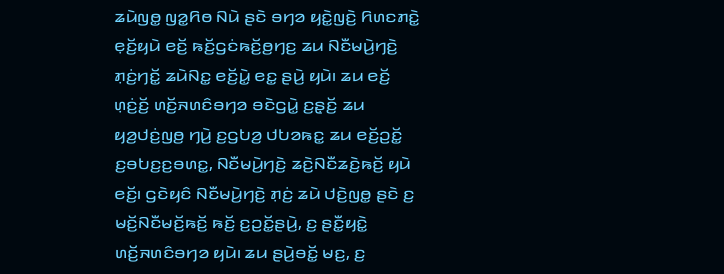ꤘꤣꤧꤜꤥ꤭ ꤜꤤ꤭ꤖꤥ ꤡꤣꤧ ꤔꤢꤧ ꤋꤚꤤ ꤟꤢꤧ꤭ꤜꤢꤧ꤬ ꤖꤛꤢꤊꤢꤧ꤭ ꤕ꤫ꤢꤩ꤬ꤟꤣꤧ ꤕꤢꤩ꤬ ꤒꤢꤩ꤬ꤞꤢꤦꤒꤢꤩ꤬ꤥ꤬ꤚꤢ꤬ ꤘꤣ ꤡꤢꤪꤗꤣꤧ꤬ꤚꤢꤧ꤬ ꤊ꤫ꤢꤦ꤬ꤚꤢꤩ꤭ ꤘꤣꤧꤡꤢ꤭ ꤕꤢꤩ꤬ꤣꤧ꤭ ꤕꤢ꤭ ꤔꤣꤧ꤬ ꤟꤣꤧ꤯ ꤘꤣ ꤕꤢꤩ꤬ ꤛ꤫ꤢꤦ꤬ꤢꤩ꤬ ꤛꤢꤩ꤬ꤏꤛꤢꤨꤋꤚꤤ ꤋꤢꤧꤞꤣꤧ꤭ ꤢ꤬ꤔ꤫ꤢꤩ꤬ ꤘꤣ ꤟꤤ꤬ꤓꤢꤦ꤬ꤜꤥ꤬ ꤚꤣꤧ꤬ ꤢ꤬ꤞꤝꤤ꤬ ꤓꤝꤤꤒꤢ꤭ ꤘꤣ ꤕꤢꤩ꤬ꤑꤢꤩ꤭ ꤢ꤬ꤋꤝꤢ꤬ꤢ꤬ꤋꤛꤢ꤭, ꤡꤢꤪꤗꤣꤧ꤬ꤚꤢꤧ꤬ ꤘꤢꤧ꤬ꤡꤢꤪꤘꤢꤧ꤬ꤒꤢꤩ꤬ ꤟꤣꤧ ꤕꤢꤩ꤬꤯ ꤞꤢꤧꤟꤢꤨ ꤡꤢꤪꤗꤣꤧ꤬ꤚꤢꤧ꤬ ꤊ꤫ꤢꤦ꤬ ꤘꤣꤧ ꤓꤢꤧ꤬ꤜꤥ꤭ ꤔꤢꤧ ꤢ꤬ ꤗꤢꤩ꤬ꤡꤢꤪꤗꤢꤩ꤬ꤒꤢꤩ꤬ ꤒꤢꤩ꤬ ꤢ꤬ꤑꤢꤩ꤭ꤔꤣꤧ꤬, ꤢ꤬ ꤔꤢꤪ꤭ꤟꤢꤧ꤭ ꤛꤢꤩ꤬ꤏꤛꤢꤨꤋꤚꤤ ꤟꤣꤧ꤯ ꤘꤣ ꤔꤣꤧ꤬ꤋꤢꤩ꤭ ꤗꤢ꤬, ꤢ꤬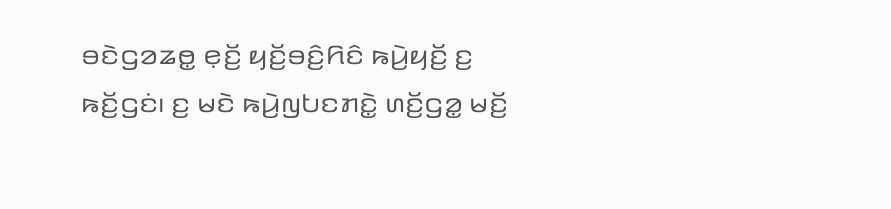ꤋꤢꤧꤞꤤꤘꤥ꤭ ꤕ꤫ꤢꤩ꤬ ꤟꤢꤩ꤬ꤋꤢꤨ꤬ꤖꤢꤨ ꤒꤣꤧ꤬ꤟꤢꤩ꤬ ꤢ꤬ ꤒꤢꤩ꤬ꤞꤢꤦ꤯ ꤢ꤬ ꤗꤢꤧ ꤒꤣꤧ꤬ꤜꤝꤢꤊꤢꤧ꤭ ꤛꤢꤩ꤬ꤞꤤ꤭ ꤗꤢꤩ꤬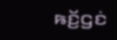ꤒꤢꤩ꤬ꤞꤢꤦ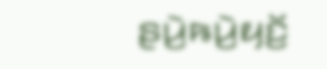ꤔꤣꤧ꤬ꤒꤣꤧ꤬ꤟꤢꤩ꤬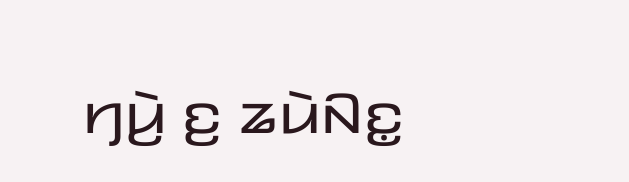ꤚꤣꤧ꤬ ꤢ꤬ ꤘꤣꤧꤡꤢ꤭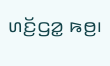ꤛꤢꤩ꤬ꤞꤤ꤭ ꤒꤥ꤬꤯